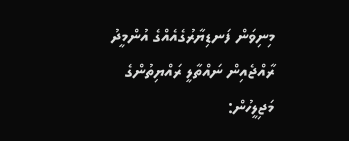މިނިވަން ފަނޑިޔާރުގެއެއްގެ އުންމީދު ރާއްޖެއިން ނައްތާލީ ރައްޔިތުންގެ މަޖިލީހުން: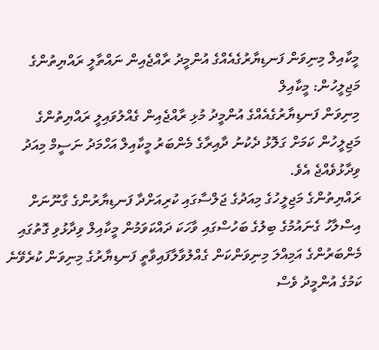މީކާއިލް މިނިވަން ފަނޑިޔާރުގެއެއްގެ އުންމީދު ރާއްޖެއިން ނައްތާލީ ރައްޔިތުންގެ މަޖިލީހުން: މީކާއިލް
މިނިވަން ފަނޑިޔާރުގެއެއްގެ އުންމީދު މުޅި ރާއްޖެއިން ގެއްލުވައިލީ ރައްޔިތުންގެ މަޖިލީހުން ކަމަށް ގަލޮޅު ދެކުނު ދާއިރާގެ މެންބަރު މީކާއިލް އަހްމަދު ނަސީމް މިއަދު ވިދާޅުވެއްޖެ އެވެ.
ރައްޔިތުންގެ މަޖިލީހުގެ މިއަދުގެ ޖަލްސާގައި ކުރިއަށްދާ ފަނޑިޔާރުންގެ ގާނޫނަށް އިސްލާހު ގެނައުމުގެ ބިލުގެ ބަހުސްގައި ވާހަކަ ދައްކަވަމުން މީކާއިލް ވިދާޅުވި ގޮތުގައި މެންބަރުންގެ އަމިއްލަ މިނިވަންކަން ގެއްލުވާލާފައިވާތީ ފަނޑިޔާރުގެ މިނިވަން ކުރެވޭނެ ކަމުގެ އުންމީދު ވެސް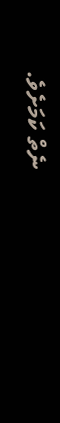ނެތް ކަމަށެވެ.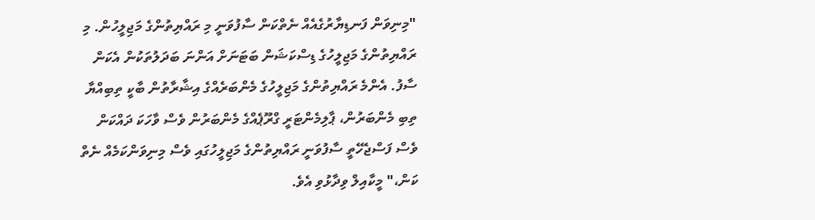"މިނިވަން ފަނޑިޔާރުގެއެއް ނެތްކަން ސާފުވަނީ މި ރައްޔިތުންގެ މަޖިލީހުން. މި ރައްޔިތުންގެ މަޖިލީހުގެ ޑިސްކަޝަން ބަޓަނަށް އަންނަ ބަދަލުތަކުން އެކަން ސާފު. އެންމެ ރައްޔިތުންގެ މަޖިލީހުގެ މެންބަރެއްގެ އިޝާރާތުން ބާކީ ތިބިއްޔާ ތިބި މެންބަރުން، ޕާލިމެންޓަރީ ގްރޫޕެއްގެ މެންބަރުން ވެސް ވާހަކަ ދައްކަން ވެސް ފަސްޖެހޭތީ ސާފުވަނީ ރައްޔިތުންގެ މަޖިލީހުގައި ވެސް މިނިވަންކަމެއް ނެތް ކަން،" މީކާއިލް ވިދާޅުވި އެވެ.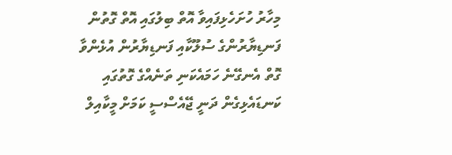މިހާރު ހުށަހެޅިފައިވާ އޮތް ބިލުގައި އޮތް ގޮތުން ފަނޑިޔާރުންގެ ސުލޫކާއި ފަނޑިޔާރުން އުޅެންވާ ގޮތް އެނގޭނެ ހަމައެކަނި ތަނެއްގެ ގޮތުގައި ކަނޑައެޅިގެން ދަނީ ޖޭއެސްސީ ކަމަށް މީކާއިލް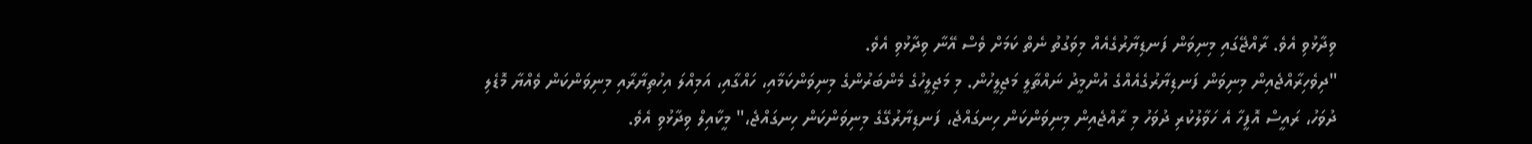ވިދާޅުވި އެވެ. ރާއްޖޭގައި މިނިވަން ފަނޑިޔާރުގެއެއް މިވަގުތު ނެތް ކަމަށް ވެސް އޭނާ ވިދާޅުވި އެވެ.
"ދިވެހިރާއްޖެއިން މިނިވަން ފަނޑިޔާރުގެއެއްގެ އުންމީދު ނައްތާލީ މަޖިލީހުން. މި މަޖިލީހުގެ މެންބަރުންގެ މިނިވަންކަމާއި، ހައްގާއި، އަމިއްލަ އިހުތިޔާރާއި މިނިވަންކަން ވެއްޔާ މޮޑެލި ދުވަހު، ރައީސް އޮފީހާ އެ ހަވާލުކުރި ދުވަހު މި ރާއްޖެއިން މިނިވަންކަން ހިނގައްޖެ، ފަނޑިޔާރުގޭގެ މިނިވަންކަން ހިނގައްޖެ،" މީކާއިލް ވިދާޅުވި އެވެ.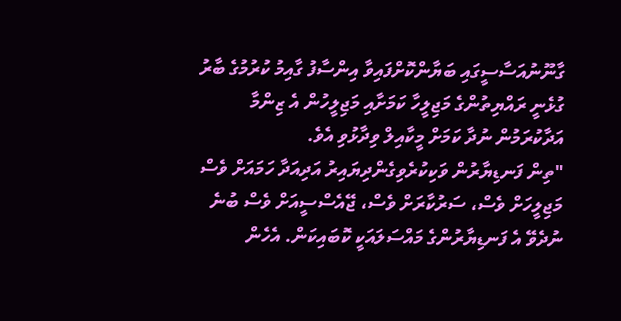ގާނޫނުއަސާސީގައި ބަޔާންކޮށްފައިވާ އިންސާފު ގާއިމު ކުރުމުގެ ބާރު ގުޅެނީ ރައްޔިތުންގެ މަޖިލީހާ ކަމަށާއި މަޖިލީހުން އެ ޒިންމާ އަދާކުރަމުން ނުދާ ކަމަށް މީކާއިލް ވިދާޅުވި އެވެ.
"ތިން ފަނޑިޔާރުން ވަކިކުރެވިގެންދިޔައިރު އަދިއަދާ ހަމައަށް ވެސް މަޖިލީހަށް ވެސް، ސަރުކާރަށް ވެސް، ޖޭއެސްސީއަށް ވެސް ބުނެ ނުދެވޭ އެ ފަނޑިޔާރުންގެ މައްސަލައަކީ ކޮބައިކަން. އެހެން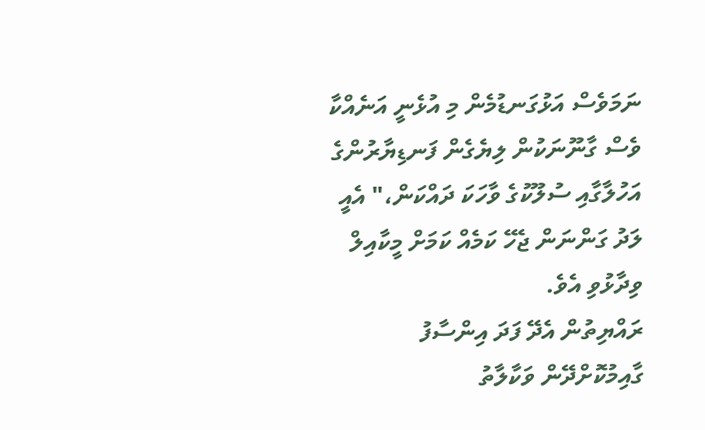ނަމަވެސް އަޅުގަނޑުމެން މި އުޅެނީ އަނެއްކާ ވެސް ގާނޫނަކުން ލިޔެގެން ފަނޑިޔާރުންގެ އަހުލާގާއި ސުލޫކުގެ ވާހަކަ ދައްކަން،" އެއީ ލަދު ގަންނަން ޖެހޭ ކަމެއް ކަމަށް މީކާއިލް ވިދާޅުވި އެވެ.
ރައްޔިތުން އެދޭ ފަދަ އިންސާފު ގާއިމުކޮށްދޭން ވަކާލާތު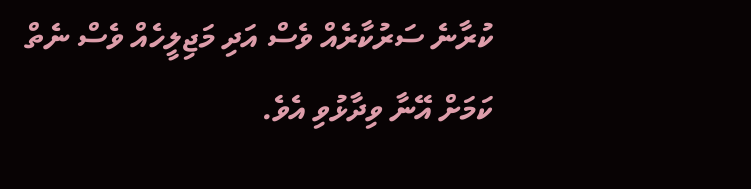ކުރާނެ ސަރުކާރެއް ވެސް އަދި މަޖިލީހެއް ވެސް ނެތް ކަމަށް އޭނާ ވިދާޅުވި އެވެ.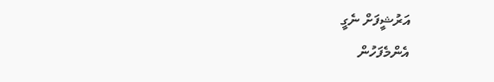އަރުޝީފަށް ނެގީ
އެންމެފަހުން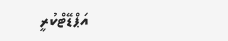އަޕްޑޭޓްކުރީ